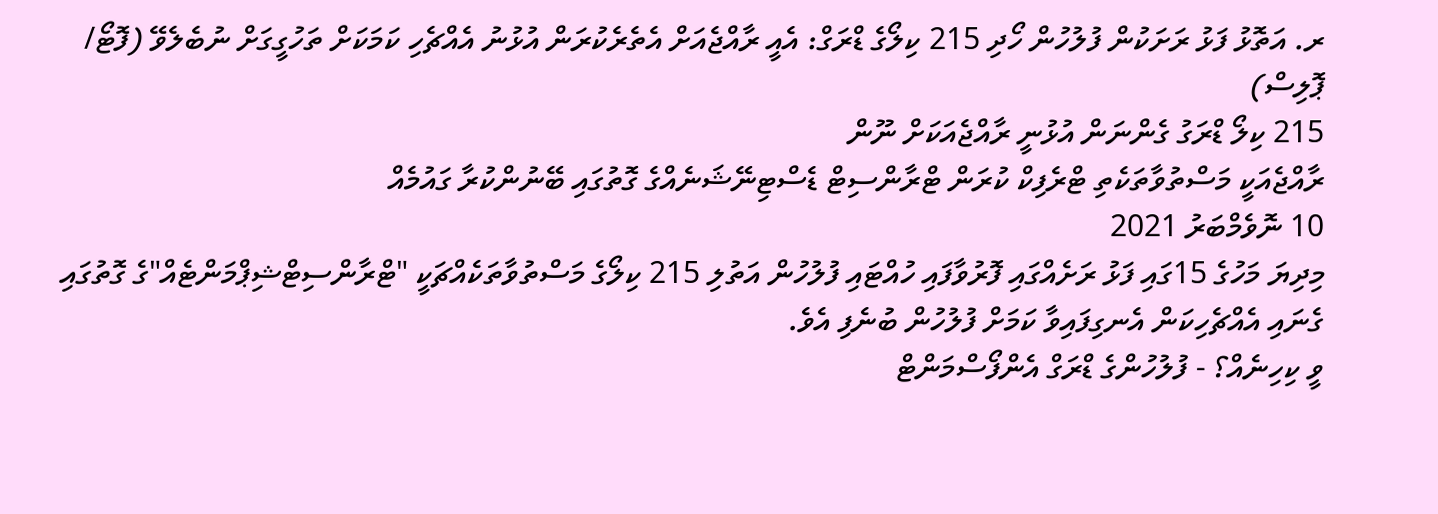ރ. އަތޮޅު ފަޅު ރަށަކުން ފުލުހުން ހޯދި 215 ކިލޯގެ ޑްރަގް: އެއީ ރާއްޖެއަށް އެތެރެކުރަން އުޅުނު އެއްޗެހި ކަމަކަށް ތަހުގީގަށް ނުބެލެވޭ (ފޮޓޯ/ ޕޮލިސް)
215 ކިލޯ ޑްރަގު ގެންނަން އުޅުނީ ރާއްޖެއަކަށް ނޫން
ރާއްޖެއަކީ މަސްތުވާތަކެތި ޓްރެފިކް ކުރަން ޓްރާންސިޓް ޑެސްޓިނޭޝަނެއްގެ ގޮތުގައި ބޭނުންކުރާ ގައުމެއް
10 ނޮވެމްބަރު 2021
މިދިޔަ މަހުގެ 15ގައި ފަޅު ރަށެއްގައި ފޮރުވާފައި ހުއްޓައި ފުލުހުން އަތުލި 215 ކިލޯގެ މަސްތުވާތަކެއްޗަކީ "ޓްރާންސިޓްޝިޕްމަންޓެއް"ގެ ގޮތުގައި ގެނައި އެއްޗެހިކަން އެނގިފައިވާ ކަމަށް ފުލުހުން ބުނެފި އެވެ.
ވީ ކިހިނެއް؟ - ފުލުހުންގެ ޑްރަގް އެންފޯސްމަންޓް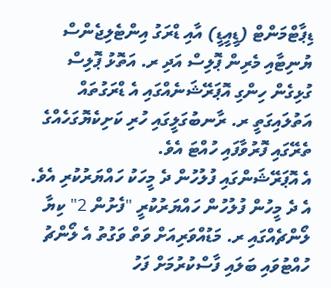ޑިޕާޓްމަންޓް (ޑީއީޑީ) އާއި ޑްރަގު އިންޓެލިޖެންސް ޔުނިޓާއި މެރިން ޕޮލިސް އަދި ރ. އަތޮޅު ޕޮލިސް ގުޅިގެން ހިންގި އޮޕަރޭޝަނެއްގައި އެ ޑްރަގުތައް އަތުލައިގަތީ ރ. ރާނބުގަލީގައި ހުރި ކަށިކެޔޮގަހެއްގެ ތެރޭގައި ފޮރުވާފައި ހުއްޓަ އެވެ.
އެ އޮޕަރޭޝަންގައި ފުލުހުން ދެ މީހަކު ހައްޔަރުކުރި އެވެ. އެ ދެ މީހުން ފުލުހުން ހައްޔަރުކުރީ "ފެށުން 2" ކިޔާ ލޯންޗެއްގައި ރ. މަޑުއްވަރިއަށް ވަތް ވަގުތު އެ ލޯންޗު ހުއްޓުވައި ބަލައި ފާސްކުރުމަށް ފަހު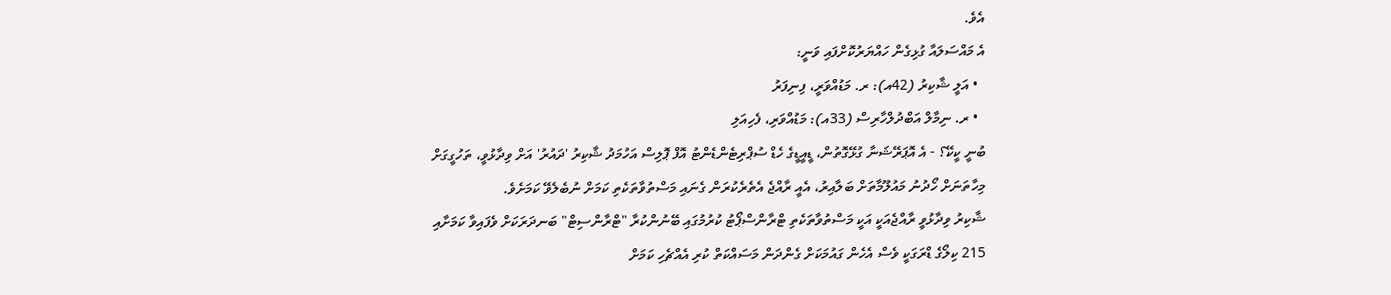އެވެ.
އެ މައްސަލައާ ގުޅިގެން ހައްޔަރުކޮށްފައި ވަނީ:
  • އަލީ ޝާކިރު (42އ): ރ. މަޑުއްވަރީ، ފިނިފަރު
  • ރ. ނިމާލް އަބްދުލްހާރިސް (33އ): މަޑުއްވަރި، ފެހިއަލި
ބުނީ ކީކޭ؟ - އެ އޮޕަރޭޝަނާ ގުޅޭގޮތުން، ޑީއީޑީގެ ހެޑް ސުޕްރިޓެންޑެންޓު އޮފް ޕޮލިސް އަހުމަދު ޝާކިރު 'ދައުރު' އަށް ވިދާޅުވީ، ތަހުގީގަށް މިހާތަނަށް ހޯދުނު މައުލޫމާތަށް ބަލާއިރު، އެއީ ރާއްޖެ އެތެރެކުރަން ގެނައި މަސްތުވާތަކެތި ކަމަށް ނުބެލެވޭ ކަމަށެވެ.
ޝާކިރު ވިދާޅުވީ ރާއްޖެއަކީ އަކީ މަސްތުވާތަކެތި ޓްރާންސްޕޯޓު ކުރުމުގައި ބޭނުންކުރާ "ޓްރާންސިޓް" ބަނދަރަކަށް ވެފައިވާ ކަމަށާއި 215 ކިލޯގެ ޑްރަގަކީ ވެސް އެހެން ގައުމަކަށް ގެންދަން މަސައްކަތް ކުރި އެއްޗެހި ކަމަށް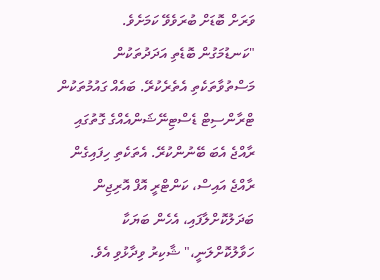ވަރަށް ބޮޑަށް ބުރަވެވޭ ކަމަށެވެ.
"ކަނޑުމަގުން ބޮޑެތި އަދަދުތަކުން މަސްތުވާތަކެތި އެތެރެކުރޭ. ބައެއް ގައުމުތަކުން ޓްރާންސިޓް ޑެސްޓިނޭޝަންއެއްގެ ގޮތުގައި ރާއްޖެ އެބަ ބޭނުންކުރޭ. އެތަކެތި ހިފައިގެން ރާއްޖެ އައިސް، ކަންޓްރީ އޮފް އޮރިޖިން ބަދަލުކޮށްލާފައި، އެހެން ބަޔަކާ ހަވާލުކޮށްލަނީ،" ޝާކިރު ވިދާޅުވި އެވެ.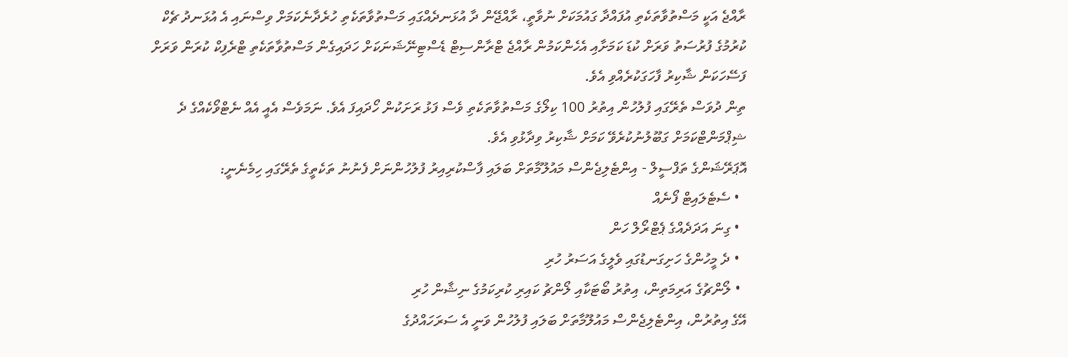ރާއްޖެ އަކީ މަސްތުވާތަކެތި އުފައްދާ ގައުމަކަށް ނުވާތީ، ރާއްޖޭން ދާ އުޅަނދެއްގައި މަސްތުވާތަކެތި ހުރެދާނެކަމަށް ވިސްނައި އެ އުޅަނދު ޗެކް ކުރުމުގެ ފުރުސަތު ވަރަށް ކުޑަ ކަމަށާއި އެހެންކަމުން ރާއްޖެ ޓްރާންސިޓް ޑެސްޓިނޭޝަނަކަށް ހަދައިގެން މަސްތުވާތަކެތި ޓްރެފިކް ކުރަން ވަރަށް ފަސޭހަކަން ޝާކިރު ފާހަގަކުރެއްވި އެވެ.
ތިން ދުވަސް ތެރޭގައި ފުލުހުން އިތުރު 100 ކިލޯގެ މަސްތުވާތަކެތި ވެސް ފަޅު ރަށަކުން ހޯދައިފަ އެވެ. ނަމަވެސް އެއީ އެއް ނެޓްވޯކެއްގެ ދެ ޝިޕްމަންޓްކަމަށް ގަބޫލުނުކުރެވޭ ކަމަށް ޝާކިރު ވިދާޅުވި އެވެ.
އޮޕަރޭޝަންގެ ތަފްސީލް - އިންޓެލިޖެންސް މައުލޫމާތަށް ބަލައި ފާސްކުރިއިރު ފުލުހުންނަށް ފެނުނު ތަކެތީގެ ތެރޭގައި ހިމެނެނީ:
  • ސެޓެލައިޓް ފޯނެއް
  • ގިނަ އަދަދެއްގެ ޕެޓްރޯލް ހަން
  • ދެ މީހުންގެ ހަށިގަނޑުގައި ވެލީގެ އަސަރު ހުރި
  • ލޯންޗުގެ އަރިމަތިން، އިތުރު ބޯޓަކާއި ލޯންޗު ކައިރި ކުރިކަމުގެ ނިޝާން ހުރި
އޭގެ އިތުރުން، އިންޓެލިޖެންސް މައުލޫމާތަށް ބަލައި ފުލުހުން ވަނީ އެ ސަރަހައްދުގެ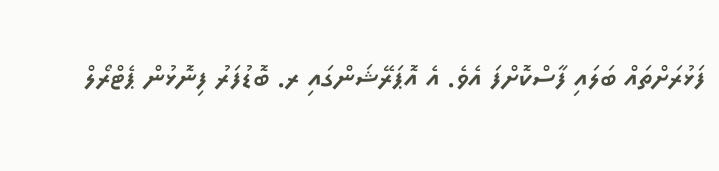ފަޅުރަށްތައް ބަލައި ފާސްކޮށްފަ އެވެ. އެ އޮޕަރޭޝަންގައި ރ. ބޮޑުފަރު ފިނޮޅުން ޕެޓްރޯލް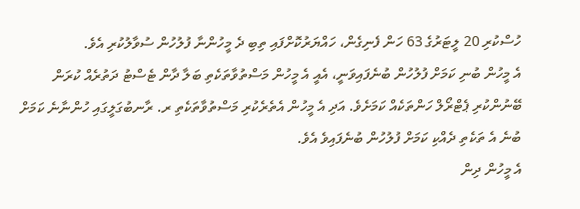ހުސްކުރި 20 ލީޓަރުގެ 63 ހަން ފެނިގެން، ހައްޔަރުކޮށްފައި ތިބި ދެ މީހުންނާ ފުލުހުން ސުވާލުކުރި އެވެ.
އެ މީހުން ބުނި ކަމަށް ފުލުހުން ބުނެފައިވަނީ، އެއީ އެ މީހުން މަސްތުވާތަކެތި ބަލާ ދާން ޓެސްޓު ދަތުރެއް ކުރަން ބޭނުންކުރި ޕެޓްރޯލް ހަންތަކެއް ކަމަށެވެ. އަދި އެ މީހުން އެތެރެކުރި މަސްތުވާތަކެތި ރ. ރާނބުގަލީގައި ހުންނާނެ ކަމަށް ބުނެ އެ ތަކެތި ދެއްކި ކަމަށް ފުލުހުން ބުނެފައިވެ އެވެ.
އެ މީހުން ދިން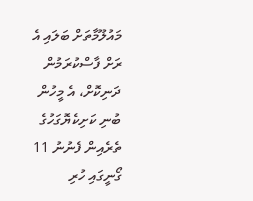މައުލޫމާތަށް ބަލައި އެ ރަށް ފާސްކުރަމުން ދަނިކޮށް، އެ މީހުން ބުނި ކަށިކެޔޮގަހުގެ ތެރެއިން ފެނުނު 11 ގޯނީގައި ހުރި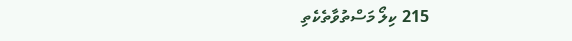215 ކިލޯ މަސްތުވާތެކެތި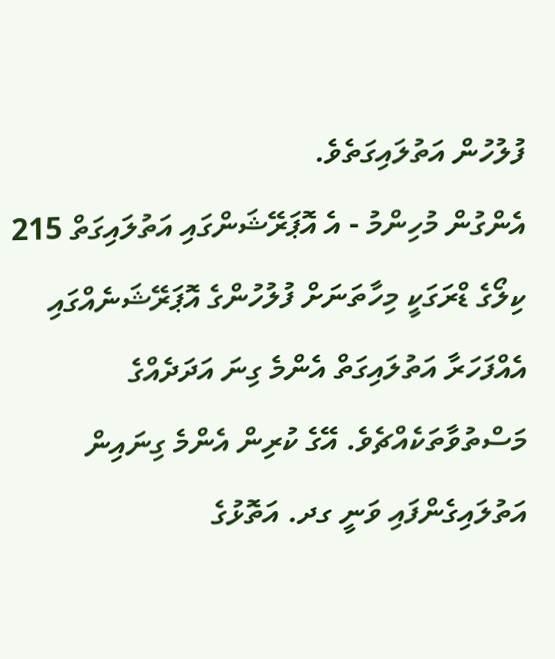ފުލުހުން އަތުލައިގަތެވެ.
އެންގުން މުހިންމު - އެ އޮޕަރޭޝަންގައި އަތުލައިގަތް 215 ކިލޯގެ ޑްރަގަކީ މިހާތަނަށް ފުލުހުންގެ އޮޕަރޭޝަނެއްގައި އެއްފަހަރާ އަތުލައިގަތް އެންމެ ގިނަ އަދަދެއްގެ މަސްތުވާތަކެއްޗެވެ. އޭގެ ކުރިން އެންމެ ގިނައިން އަތުލައިގެންފައި ވަނީ ގދ. އަތޮޅުގެ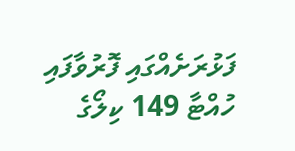ފަޅުރަށެއްގައި ފޮރުވާފައި ހުއްޓާ 149 ކިލޯގެ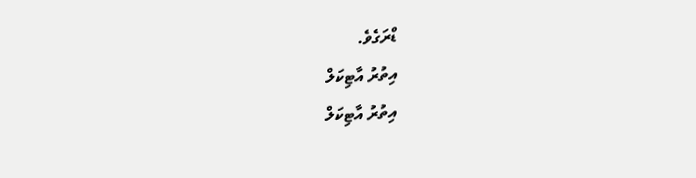ޑްރަގެވެ.
އިތުރު އާޓިކަލް
އިތުރު އާޓިކަލް